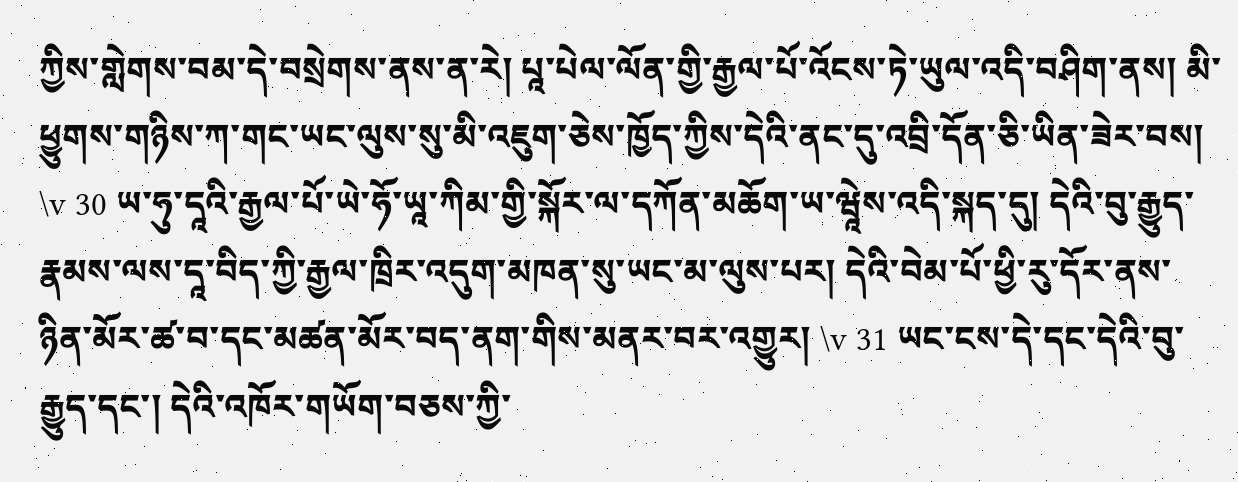ཀྱིས་གླེགས་བམ་དེ་བསྲེགས་ནས་ན་རེ། པཱ་པེལ་ལོན་གྱི་རྒྱལ་པོ་འོངས་ཏེ་ཡུལ་འདི་བཤིག་ནས། མི་ཕྱུགས་གཉིས་ཀ་གང་ཡང་ལུས་སུ་མི་འཇུག་ཅེས་ཁྱོད་ཀྱིས་དེའི་ནང་དུ་འབྲི་དོན་ཅི་ཡིན་ཟེར་བས། \v 30 ཡ་ཧུ་དཱའི་རྒྱལ་པོ་ཡེ་ཧོ་ཡཱ་ཀིམ་གྱི་སྐོར་ལ་དཀོན་མཆོག་ཡ་ཝཱེས་འདི་སྐད་དུ། དེའི་བུ་རྒྱུད་རྣམས་ལས་དཱ་བིད་ཀྱི་རྒྱལ་ཁྲིར་འདུག་མཁན་སུ་ཡང་མ་ལུས་པར། དེའི་བེམ་པོ་ཕྱི་རུ་དོར་ནས་ཉིན་མོར་ཚ་བ་དང་མཚན་མོར་བད་ནག་གིས་མནར་བར་འགྱུར། \v 31 ཡང་ངས་དེ་དང་དེའི་བུ་རྒྱུད་དང་། དེའི་འཁོར་གཡོག་བཅས་ཀྱི་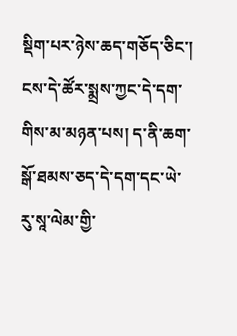སྡིག་པར་ཉེས་ཆད་གཅོད་ཅིང་། ངས་དེ་ཚོར་སྨྲས་ཀྱང་དེ་དག་གིས་མ་མཉན་པས། ད་ནི་ཆག་སྒོ་ཐམས་ཅད་དེ་དག་དང་ཡེ་རུ་སཱ་ལེམ་གྱི་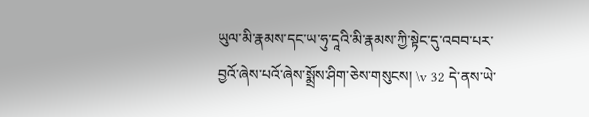ཡུལ་མི་རྣམས་དང་ཡ་ཧུ་དཱའི་མི་རྣམས་ཀྱི་སྟེང་དུ་འབབ་པར་བྱའོ་ཞེས་པའོ་ཞེས་སྨྲོས་ཤིག་ཅེས་གསུངས། \v 32 དེ་ནས་ཡེ་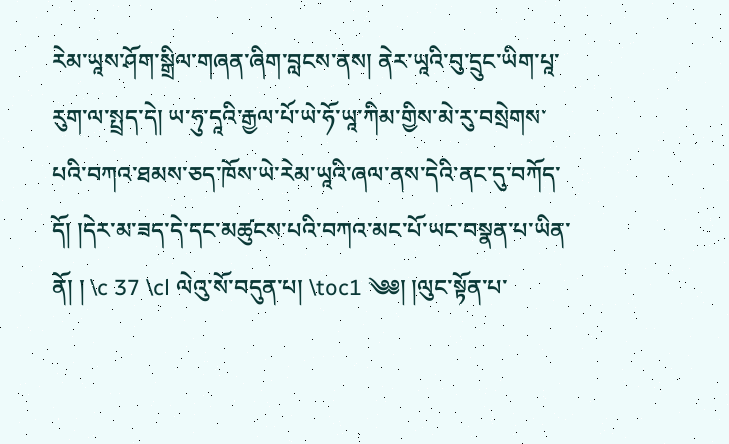རེམ་ཡཱས་ཤོག་སྒྲིལ་གཞན་ཞིག་བླངས་ནས། ནེར་ཡཱའི་བུ་དྲུང་ཡིག་པཱ་རུག་ལ་སྤྲད་དེ། ཡ་ཧུ་དཱའི་རྒྱལ་པོ་ཡེ་ཧོ་ཡཱ་ཀིམ་གྱིས་མེ་རུ་བསྲེགས་པའི་བཀའ་ཐམས་ཅད་ཁོས་ཡེ་རེམ་ཡཱའི་ཞལ་ནས་དེའི་ནང་དུ་བཀོད་དོ། །དེར་མ་ཟད་དེ་དང་མཚུངས་པའི་བཀའ་མང་པོ་ཡང་བསྣན་པ་ཡིན་ནོ། ། \c 37 \cl ལེའུ་སོ་བདུན་པ། \toc1 ༄༅། །ལུང་སྟོན་པ་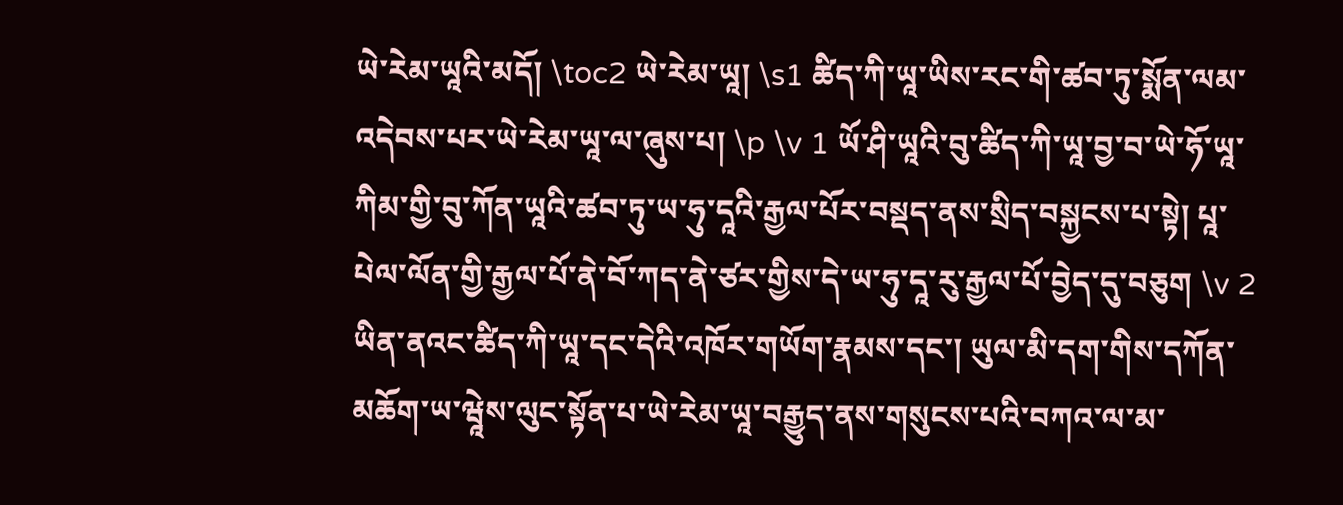ཡེ་རེམ་ཡཱའི་མདོ། \toc2 ཡེ་རེམ་ཡཱ། \s1 ཚིད་ཀི་ཡཱ་ཡིས་རང་གི་ཚབ་ཏུ་སྨོན་ལམ་འདེབས་པར་ཡེ་རེམ་ཡཱ་ལ་ཞུས་པ། \p \v 1 ཡོ་ཤི་ཡཱའི་བུ་ཚིད་ཀི་ཡཱ་བྱ་བ་ཡེ་ཧོ་ཡཱ་ཀིམ་གྱི་བུ་ཀོན་ཡཱའི་ཚབ་ཏུ་ཡ་ཧུ་དཱའི་རྒྱལ་པོར་བསྡད་ནས་སྲིད་བསྐྱངས་པ་སྟེ། པཱ་པེལ་ལོན་གྱི་རྒྱལ་པོ་ནེ་བོ་ཀད་ནེ་ཙར་གྱིས་དེ་ཡ་ཧུ་དཱ་རུ་རྒྱལ་པོ་བྱེད་དུ་བཅུག \v 2 ཡིན་ནའང་ཚིད་ཀི་ཡཱ་དང་དེའི་འཁོར་གཡོག་རྣམས་དང་། ཡུལ་མི་དག་གིས་དཀོན་མཆོག་ཡ་ཝཱེས་ལུང་སྟོན་པ་ཡེ་རེམ་ཡཱ་བརྒྱུད་ནས་གསུངས་པའི་བཀའ་ལ་མ་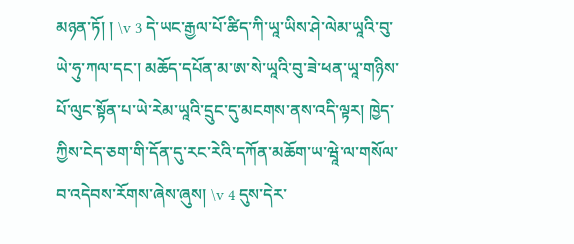མཉན་ཏོ། ། \v 3 དེ་ཡང་རྒྱལ་པོ་ཚིད་ཀི་ཡཱ་ཡིས་ཤེ་ལེམ་ཡཱའི་བུ་ཡེ་ཧུ་ཀལ་དང་། མཆོད་དཔོན་མ་ཨ་སེ་ཡཱའི་བུ་ཟེ་ཕན་ཡཱ་གཉིས་པོ་ལུང་སྟོན་པ་ཡེ་རེམ་ཡཱའི་དྲུང་དུ་མངགས་ནས་འདི་ལྟར། ཁྱེད་ཀྱིས་ངེད་ཅག་གི་དོན་དུ་རང་རེའི་དཀོན་མཆོག་ཡ་ཝཱེ་ལ་གསོལ་བ་འདེབས་རོགས་ཞེས་ཞུས། \v 4 དུས་དེར་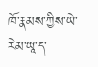ཁོ་རྣམས་ཀྱིས་ཡེ་རེམ་ཡཱ་ད་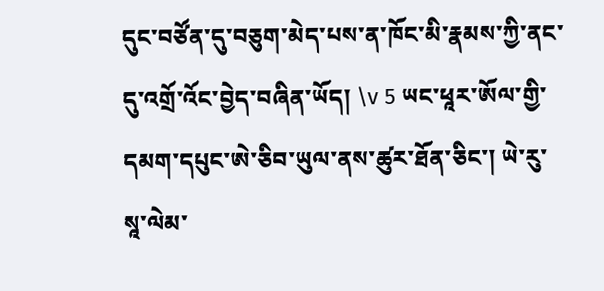དུང་བཙོན་དུ་བཅུག་མེད་པས་ན་ཁོང་མི་རྣམས་ཀྱི་ནང་དུ་འགྲོ་འོང་བྱེད་བཞིན་ཡོད། \v 5 ཡང་ཕཱར་ཨོལ་གྱི་དམག་དཔུང་ཨེ་ཅིབ་ཡུལ་ནས་ཚུར་ཐོན་ཅིང་། ཡེ་རུ་སཱ་ལེམ་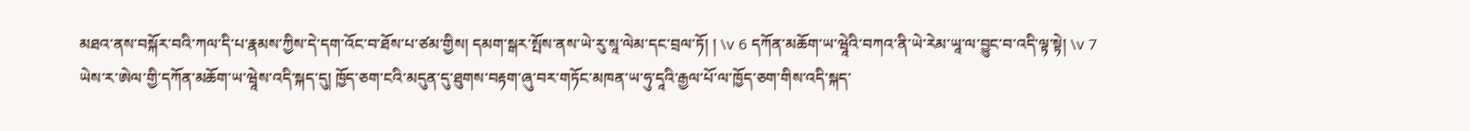མཐའ་ནས་བསྐོར་བའི་ཀལ་དི་པ་རྣམས་ཀྱིས་དེ་དག་འོང་བ་ཐོས་པ་ཙམ་གྱིས། དམག་སྒར་སྤོས་ནས་ཡེ་རུ་སཱ་ལེམ་དང་བྲལ་ཏོ། ། \v 6 དཀོན་མཆོག་ཡ་ཝཱེའི་བཀའ་ནི་ཡེ་རེམ་ཡཱ་ལ་བྱུང་བ་འདི་ལྟ་སྟེ། \v 7 ཡེས་ར་ཨེལ་གྱི་དཀོན་མཆོག་ཡ་ཝཱེས་འདི་སྐད་དུ། ཁྱོད་ཅག་ངའི་མདུན་དུ་ཐུགས་བརྟག་ཞུ་བར་གཏོང་མཁན་ཡ་ཧུ་དཱའི་རྒྱལ་པོ་ལ་ཁྱོད་ཅག་གིས་འདི་སྐད་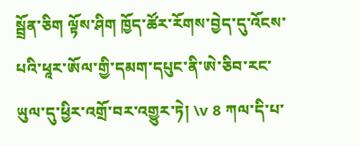སྦྲོན་ཅིག ལྟོས་ཤིག ཁྱོད་ཚོར་རོགས་བྱེད་དུ་འོངས་པའི་ཕཱར་ཨོལ་གྱི་དམག་དཔུང་ནི་ཨེ་ཅིབ་རང་ཡུལ་དུ་ཕྱིར་འགྲོ་བར་འགྱུར་ཏེ། \v 8 ཀལ་དི་པ་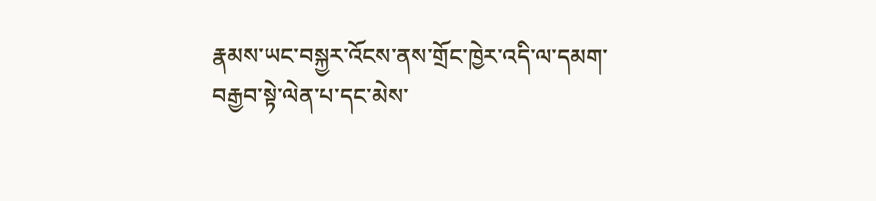རྣམས་ཡང་བསྐྱར་འོངས་ནས་གྲོང་ཁྱེར་འདི་ལ་དམག་བརྒྱབ་སྟེ་ལེན་པ་དང་མེས་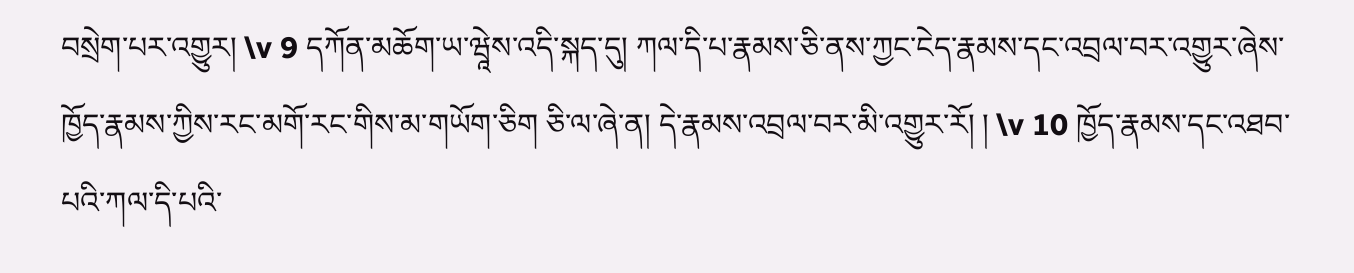བསྲེག་པར་འགྱུར། \v 9 དཀོན་མཆོག་ཡ་ཝཱེས་འདི་སྐད་དུ། ཀལ་དི་པ་རྣམས་ཅི་ནས་ཀྱང་ངེད་རྣམས་དང་འབྲལ་བར་འགྱུར་ཞེས་ཁྱོད་རྣམས་ཀྱིས་རང་མགོ་རང་གིས་མ་གཡོག་ཅིག ཅི་ལ་ཞེ་ན། དེ་རྣམས་འབྲལ་བར་མི་འགྱུར་རོ། ། \v 10 ཁྱོད་རྣམས་དང་འཐབ་པའི་ཀལ་དི་པའི་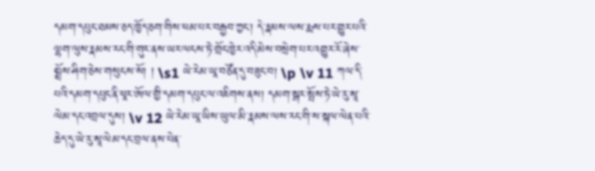དམག་དཔུང་ཐམས་ཅད་ཁྱོད་ཅག་གིས་ཕམ་པར་བརྒྱབ་ཀྱང་། དེ་རྣམས་ལས་རྨས་པར་གྱུར་པའི་ལྷག་ལུས་རྣམས་རང་གི་གུར་ནས་ཡར་ལངས་ཏེ་གྲོང་ཁྱེར་འདི་མེས་བསྲེག་པར་འགྱུར་རོ་ཞེས་སྨྲོས་ཤིག་ཅེས་གསུངས་སོ། ། \s1 ཡེ་རེམ་ཡཱ་བཙོན་དུ་བཟུང་བ། \p \v 11 ཀལ་དི་པའི་དམག་དཔུང་ནི་ཕཱར་ཨོལ་གྱི་དམག་དཔུང་ལ་འཇིགས་ནས། དམག་སྒར་སྤོས་ཏེ་ཡེ་རུ་སཱ་ལེམ་དང་འབྲལ་དུས། \v 12 ཡེ་རེམ་ཡཱ་ཡིས་ཡུལ་མི་རྣམས་ལས་རང་གི་ས་སྐལ་ལེན་པའི་ཆེད་དུ་ཡེ་རུ་སཱ་ལེམ་དང་བྲལ་ནས་པེན་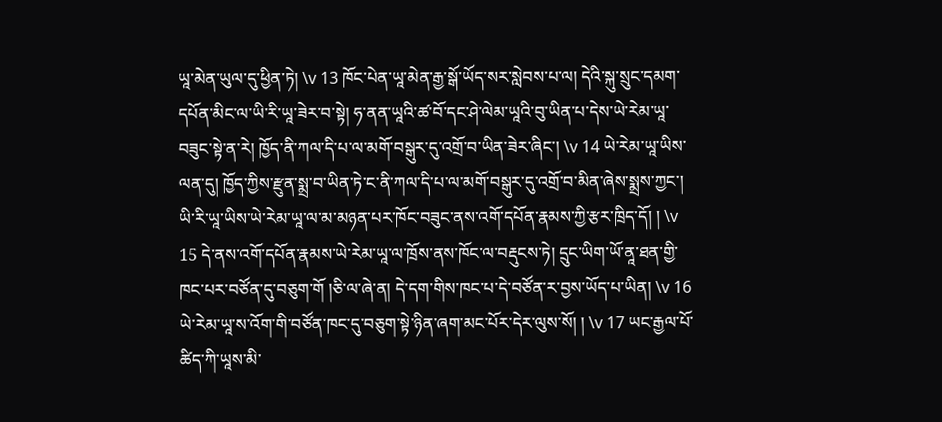ཡཱ་མེན་ཡུལ་དུ་ཕྱིན་ཏེ། \v 13 ཁོང་པེན་ཡཱ་མེན་རྒྱ་སྒོ་ཡོད་སར་སླེབས་པ་ལ། དེའི་སྐུ་སྲུང་དམག་དཔོན་མིང་ལ་ཡི་རི་ཡཱ་ཟེར་བ་སྟེ། ཧ་ནན་ཡཱའི་ཚ་བོ་དང་ཤེ་ལེམ་ཡཱའི་བུ་ཡིན་པ་དེས་ཡེ་རེམ་ཡཱ་བཟུང་སྟེ་ན་རེ། ཁྱོད་ནི་ཀལ་དི་པ་ལ་མགོ་བསྒུར་དུ་འགྲོ་བ་ཡིན་ཟེར་ཞིང་། \v 14 ཡེ་རེམ་ཡཱ་ཡིས་ལན་དུ། ཁྱོད་ཀྱིས་རྫུན་སྨྲ་བ་ཡིན་ཏེ་ང་ནི་ཀལ་དི་པ་ལ་མགོ་བསྒུར་དུ་འགྲོ་བ་མིན་ཞེས་སྨྲས་ཀྱང་། ཡི་རི་ཡཱ་ཡིས་ཡེ་རེམ་ཡཱ་ལ་མ་མཉན་པར་ཁོང་བཟུང་ནས་འགོ་དཔོན་རྣམས་ཀྱི་རྩར་ཁྲིད་དོ། ། \v 15 དེ་ནས་འགོ་དཔོན་རྣམས་ཡེ་རེམ་ཡཱ་ལ་ཁྲོས་ནས་ཁོང་ལ་བརྡུངས་ཏེ། དྲུང་ཡིག་ཡོ་ནཱ་ཐན་གྱི་ཁང་པར་བཙོན་དུ་བཅུག་གོ །ཅི་ལ་ཞེ་ན། དེ་དག་གིས་ཁང་པ་དེ་བཙོན་ར་བྱས་ཡོད་པ་ཡིན། \v 16 ཡེ་རེམ་ཡཱ་ས་འོག་གི་བཙོན་ཁང་དུ་བཅུག་སྟེ་ཉིན་ཞག་མང་པོར་དེར་ལུས་སོ། ། \v 17 ཡང་རྒྱལ་པོ་ཚིད་ཀི་ཡཱས་མི་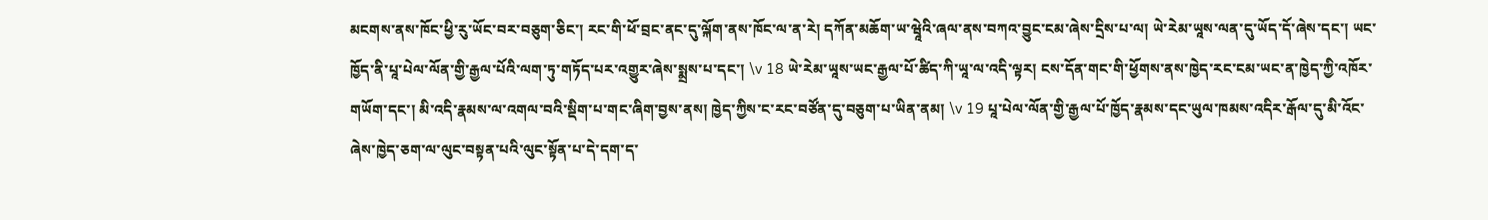མངགས་ནས་ཁོང་ཕྱི་རུ་ཡོང་བར་བཅུག་ཅིང་། རང་གི་ཕོ་བྲང་ནང་དུ་ལྐོག་ནས་ཁོང་ལ་ན་རེ། དཀོན་མཆོག་ཡ་ཝཱེའི་ཞལ་ནས་བཀའ་བྱུང་ངམ་ཞེས་དྲིས་པ་ལ། ཡེ་རེམ་ཡཱས་ལན་དུ་ཡོད་དོ་ཞེས་དང་། ཡང་ཁྱོད་ནི་པཱ་པེལ་ལོན་གྱི་རྒྱལ་པོའི་ལག་ཏུ་གཏོད་པར་འགྱུར་ཞེས་སྨྲས་པ་དང་། \v 18 ཡེ་རེམ་ཡཱས་ཡང་རྒྱལ་པོ་ཚིད་ཀི་ཡཱ་ལ་འདི་ལྟར། ངས་དོན་གང་གི་ཕྱོགས་ནས་ཁྱེད་རང་ངམ་ཡང་ན་ཁྱེད་ཀྱི་འཁོར་གཡོག་དང་། མི་འདི་རྣམས་ལ་འགལ་བའི་སྡིག་པ་གང་ཞིག་བྱས་ནས། ཁྱེད་ཀྱིས་ང་རང་བཙོན་དུ་བཅུག་པ་ཡིན་ནམ། \v 19 པཱ་པེལ་ལོན་གྱི་རྒྱལ་པོ་ཁྱོད་རྣམས་དང་ཡུལ་ཁམས་འདིར་རྒོལ་དུ་མི་འོང་ཞེས་ཁྱེད་ཅག་ལ་ལུང་བསྟན་པའི་ལུང་སྟོན་པ་དེ་དག་ད་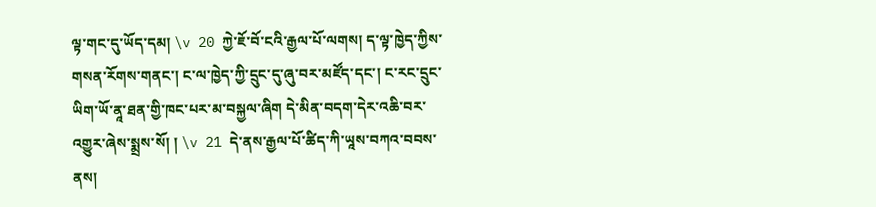ལྟ་གང་དུ་ཡོད་དམ། \v 20 ཀྱེ་ཇོ་བོ་ངའི་རྒྱལ་པོ་ལགས། ད་ལྟ་ཁྱེད་ཀྱིས་གསན་རོགས་གནང་། ང་ལ་ཁྱེད་ཀྱི་དྲུང་དུ་ཞུ་བར་མཛོད་དང་། ང་རང་དྲུང་ཡིག་ཡོ་ནཱ་ཐན་གྱི་ཁང་པར་མ་བསྐྱལ་ཞིག དེ་མིན་བདག་དེར་འཆི་བར་འགྱུར་ཞེས་སྨྲས་སོ། ། \v 21 དེ་ནས་རྒྱལ་པོ་ཚིད་ཀི་ཡཱས་བཀའ་བབས་ནས།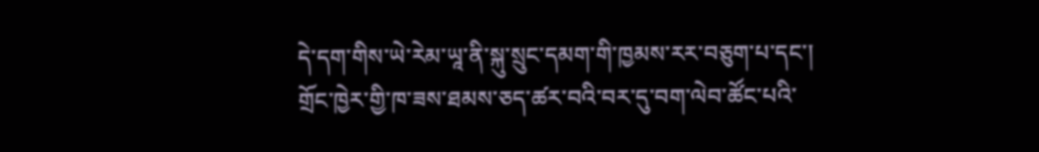དེ་དག་གིས་ཡེ་རེམ་ཡཱ་ནི་སྐུ་སྲུང་དམག་གི་ཁྱམས་རར་བཅུག་པ་དང་། གྲོང་ཁྱེར་གྱི་ཁ་ཟས་ཐམས་ཅད་ཚར་བའི་བར་དུ་བག་ལེབ་ཚོང་པའི་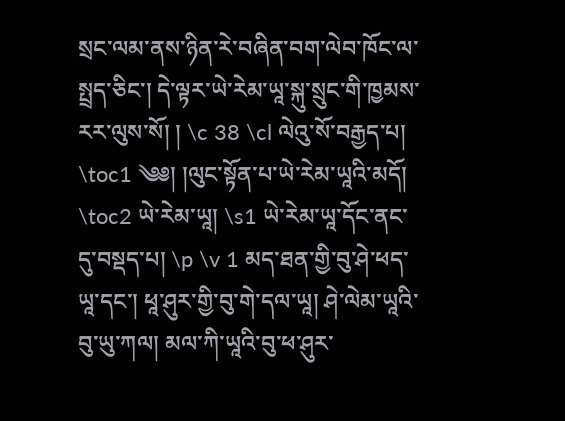སྲང་ལམ་ནས་ཉིན་རེ་བཞིན་བག་ལེབ་ཁོང་ལ་སྤྲད་ཅིང་། དེ་ལྟར་ཡེ་རེམ་ཡཱ་སྐུ་སྲུང་གི་ཁྱམས་རར་ལུས་སོ། ། \c 38 \cl ལེའུ་སོ་བརྒྱད་པ། \toc1 ༄༅། །ལུང་སྟོན་པ་ཡེ་རེམ་ཡཱའི་མདོ། \toc2 ཡེ་རེམ་ཡཱ། \s1 ཡེ་རེམ་ཡཱ་དོང་ནང་དུ་བསྡད་པ། \p \v 1 མད་ཐན་གྱི་བུ་ཤེ་ཕད་ཡཱ་དང་། ཕཱ་ཤུར་གྱི་བུ་གེ་དལ་ཡཱ། ཤེ་ལེམ་ཡཱའི་བུ་ཡུ་ཀལ། མལ་ཀི་ཡཱའི་བུ་ཕ་ཤུར་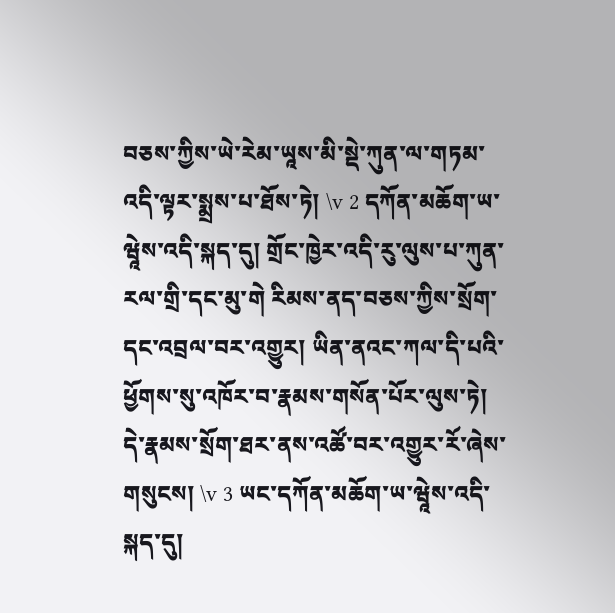བཅས་ཀྱིས་ཡེ་རེམ་ཡཱས་མི་སྡེ་ཀུན་ལ་གཏམ་འདི་ལྟར་སྨྲས་པ་ཐོས་ཏེ། \v 2 དཀོན་མཆོག་ཡ་ཝཱེས་འདི་སྐད་དུ། གྲོང་ཁྱེར་འདི་རུ་ལུས་པ་ཀུན་རལ་གྲི་དང་མུ་གེ རིམས་ནད་བཅས་ཀྱིས་སྲོག་དང་འབྲལ་བར་འགྱུར། ཡིན་ནའང་ཀལ་དི་པའི་ཕྱོགས་སུ་འཁོར་བ་རྣམས་གསོན་པོར་ལུས་ཏེ། དེ་རྣམས་སྲོག་ཐར་ནས་འཚོ་བར་འགྱུར་རོ་ཞེས་གསུངས། \v 3 ཡང་དཀོན་མཆོག་ཡ་ཝཱེས་འདི་སྐད་དུ།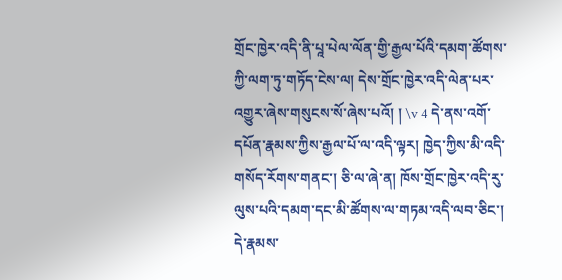གྲོང་ཁྱེར་འདི་ནི་པཱ་པེལ་ལོན་གྱི་རྒྱལ་པོའི་དམག་ཚོགས་ཀྱི་ལག་ཏུ་གཏོད་ངེས་ལ། དེས་གྲོང་ཁྱེར་འདི་ལེན་པར་འགྱུར་ཞེས་གསུངས་སོ་ཞེས་པའོ། ། \v 4 དེ་ནས་འགོ་དཔོན་རྣམས་ཀྱིས་རྒྱལ་པོ་ལ་འདི་ལྟར། ཁྱེད་ཀྱིས་མི་འདི་གསོད་རོགས་གནང་། ཅི་ལ་ཞེ་ན། ཁོས་གྲོང་ཁྱེར་འདི་རུ་ལུས་པའི་དམག་དང་མི་ཚོགས་ལ་གཏམ་འདི་ལབ་ཅིང་། དེ་རྣམས་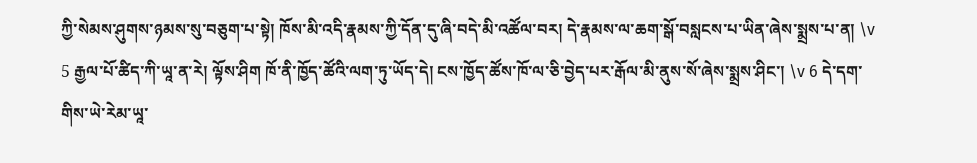ཀྱི་སེམས་ཤུགས་ཉམས་སུ་བཅུག་པ་སྟེ། ཁོས་མི་འདི་རྣམས་ཀྱི་དོན་དུ་ཞི་བདེ་མི་འཚོལ་བར། དེ་རྣམས་ལ་ཆག་སྒོ་བསླངས་པ་ཡིན་ཞེས་སྨྲས་པ་ན། \v 5 རྒྱལ་པོ་ཚིད་ཀི་ཡཱ་ན་རེ། ལྟོས་ཤིག ཁོ་ནི་ཁྱོད་ཚོའི་ལག་ཏུ་ཡོད་དེ། ངས་ཁྱོད་ཚོས་ཁོ་ལ་ཅི་བྱེད་པར་རྒོལ་མི་ནུས་སོ་ཞེས་སྨྲས་ཤིང་། \v 6 དེ་དག་གིས་ཡེ་རེམ་ཡཱ་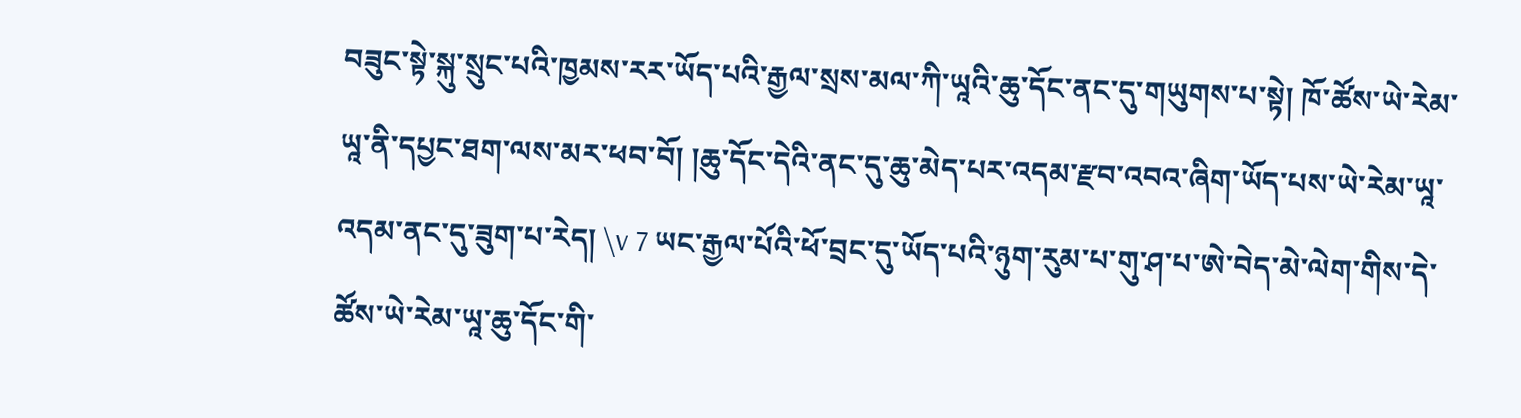བཟུང་སྟེ་སྐུ་སྲུང་པའི་ཁྱམས་རར་ཡོད་པའི་རྒྱལ་སྲས་མལ་ཀི་ཡཱའི་ཆུ་དོང་ནང་དུ་གཡུགས་པ་སྟེ། ཁོ་ཚོས་ཡེ་རེམ་ཡཱ་ནི་དཔྱང་ཐག་ལས་མར་ཕབ་བོ། །ཆུ་དོང་དེའི་ནང་དུ་ཆུ་མེད་པར་འདམ་རྫབ་འབའ་ཞིག་ཡོད་པས་ཡེ་རེམ་ཡཱ་འདམ་ནང་དུ་ཟུག་པ་རེད། \v 7 ཡང་རྒྱལ་པོའི་ཕོ་བྲང་དུ་ཡོད་པའི་ཉུག་རུམ་པ་གུ་ཤ་པ་ཨེ་བེད་མེ་ལེག་གིས་དེ་ཚོས་ཡེ་རེམ་ཡཱ་ཆུ་དོང་གི་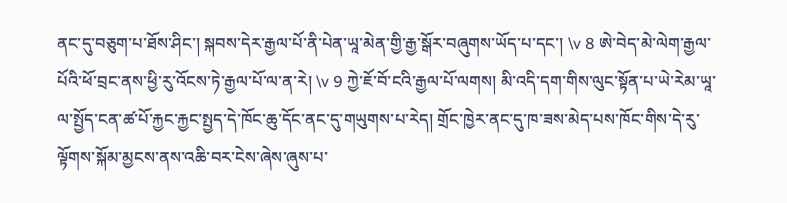ནང་དུ་བཅུག་པ་ཐོས་ཤིང་། སྐབས་དེར་རྒྱལ་པོ་ནི་པེན་ཡཱ་མེན་གྱི་རྒྱ་སྒོར་བཞུགས་ཡོད་པ་དང་། \v 8 ཨེ་བེད་མེ་ལེག་རྒྱལ་པོའི་ཕོ་བྲང་ནས་ཕྱི་རུ་འོངས་ཏེ་རྒྱལ་པོ་ལ་ན་རེ། \v 9 ཀྱེ་ཇོ་བོ་ངའི་རྒྱལ་པོ་ལགས། མི་འདི་དག་གིས་ལུང་སྟོན་པ་ཡེ་རེམ་ཡཱ་ལ་སྤྱོད་ངན་ཚ་པོ་རྐྱང་རྐྱང་སྤྱད་དེ་ཁོང་ཆུ་དོང་ནང་དུ་གཡུགས་པ་རེད། གྲོང་ཁྱེར་ནང་དུ་ཁ་ཟས་མེད་པས་ཁོང་གིས་དེ་རུ་ལྟོགས་སྐོམ་མྱངས་ནས་འཆི་བར་ངེས་ཞེས་ཞུས་པ་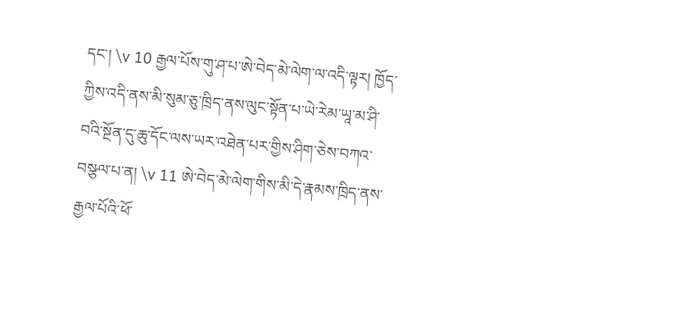དང་། \v 10 རྒྱལ་པོས་གུ་ཤ་པ་ཨེ་བེད་མེ་ལེག་ལ་འདི་ལྟར། ཁྱོད་ཀྱིས་འདི་ནས་མི་སུམ་ཅུ་ཁྲིད་ནས་ལུང་སྟོན་པ་ཡེ་རེམ་ཡཱ་མ་ཤི་བའི་སྔོན་དུ་ཆུ་དོང་ལས་ཡར་འཐེན་པར་གྱིས་ཤིག་ཅེས་བཀའ་བསྩལ་པ་ན། \v 11 ཨེ་བེད་མེ་ལེག་གིས་མི་དེ་རྣམས་ཁྲིད་ནས་རྒྱལ་པོའི་ཕོ་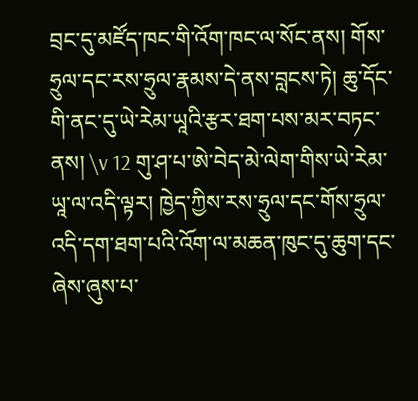བྲང་དུ་མཛོད་ཁང་གི་འོག་ཁང་ལ་སོང་ནས། གོས་ཧྲུལ་དང་རས་ཧྲུལ་རྣམས་དེ་ནས་བླངས་ཏེ། ཆུ་དོང་གི་ནང་དུ་ཡེ་རེམ་ཡཱའི་རྩར་ཐག་པས་མར་བཏང་ནས། \v 12 གུ་ཤ་པ་ཨེ་བེད་མེ་ལེག་གིས་ཡེ་རེམ་ཡཱ་ལ་འདི་ལྟར། ཁྱེད་ཀྱིས་རས་ཧྲུལ་དང་གོས་ཧྲུལ་འདི་དག་ཐག་པའི་འོག་ལ་མཆན་ཁུང་དུ་ཆུག་དང་ཞེས་ཞུས་པ་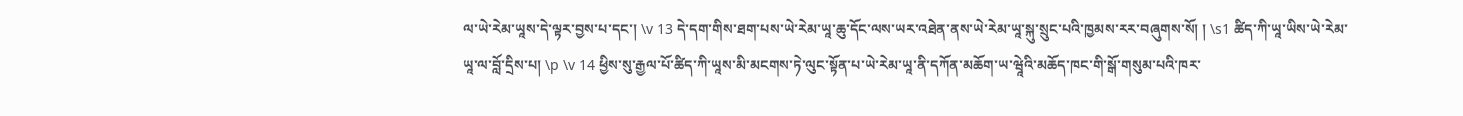ལ་ཡེ་རེམ་ཡཱས་དེ་ལྟར་བྱས་པ་དང་། \v 13 དེ་དག་གིས་ཐག་པས་ཡེ་རེམ་ཡཱ་ཆུ་དོང་ལས་ཡར་འཐེན་ནས་ཡེ་རེམ་ཡཱ་སྐུ་སྲུང་པའི་ཁྱམས་རར་བཞུགས་སོ། ། \s1 ཚིད་ཀི་ཡཱ་ཡིས་ཡེ་རེམ་ཡཱ་ལ་བློ་དྲིས་པ། \p \v 14 ཕྱིས་སུ་རྒྱལ་པོ་ཚིད་ཀི་ཡཱས་མི་མངགས་ཏེ་ལུང་སྟོན་པ་ཡེ་རེམ་ཡཱ་ནི་དཀོན་མཆོག་ཡ་ཝཱེའི་མཆོད་ཁང་གི་སྒོ་གསུམ་པའི་ཁར་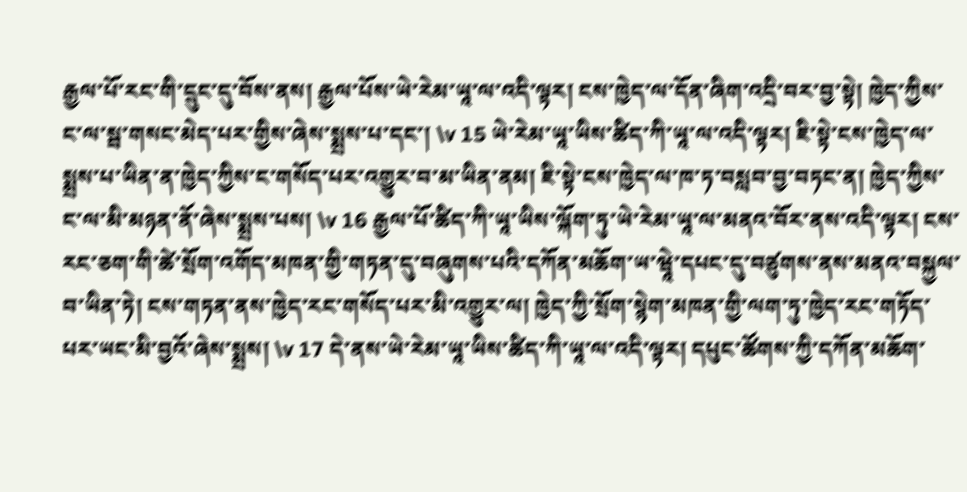རྒྱལ་པོ་རང་གི་དྲུང་དུ་བོས་ནས། རྒྱལ་པོས་ཡེ་རེམ་ཡཱ་ལ་འདི་ལྟར། ངས་ཁྱེད་ལ་དོན་ཞིག་འདྲི་བར་བྱ་སྟེ། ཁྱེད་ཀྱིས་ང་ལ་སྦ་གསང་མེད་པར་གྱིས་ཞེས་སྨྲས་པ་དང་། \v 15 ཡེ་རེམ་ཡཱ་ཡིས་ཚིད་ཀི་ཡཱ་ལ་འདི་ལྟར། ཇི་སྟེ་ངས་ཁྱེད་ལ་སྨྲས་པ་ཡིན་ན་ཁྱེད་ཀྱིས་ང་གསོད་པར་འགྱུར་བ་མ་ཡིན་ནམ། ཇི་སྟེ་ངས་ཁྱེད་ལ་ཁ་ཏ་བསླབ་བྱ་བཏང་ན། ཁྱེད་ཀྱིས་ང་ལ་མི་མཉན་ནོ་ཞེས་སྨྲས་པས། \v 16 རྒྱལ་པོ་ཚིད་ཀི་ཡཱ་ཡིས་ལྐོག་ཏུ་ཡེ་རེམ་ཡཱ་ལ་མནའ་བོར་ནས་འདི་ལྟར། ངས་རང་ཅག་གི་ཚེ་སྲོག་འགོད་མཁན་གྱི་གཏན་དུ་བཞུགས་པའི་དཀོན་མཆོག་ཡ་ཝཱེ་དཔང་དུ་བཙུགས་ནས་མནའ་བསྐྱལ་བ་ཡིན་ཏེ། ངས་གཏན་ནས་ཁྱེད་རང་གསོད་པར་མི་འགྱུར་ལ། ཁྱེད་ཀྱི་སྲོག་སྙེག་མཁན་གྱི་ལག་ཏུ་ཁྱེད་རང་གཏོད་པར་ཡང་མི་བྱའོ་ཞེས་སྨྲས། \v 17 དེ་ནས་ཡེ་རེམ་ཡཱ་ཡིས་ཚིད་ཀི་ཡཱ་ལ་འདི་ལྟར། དཔུང་ཚོགས་ཀྱི་དཀོན་མཆོག་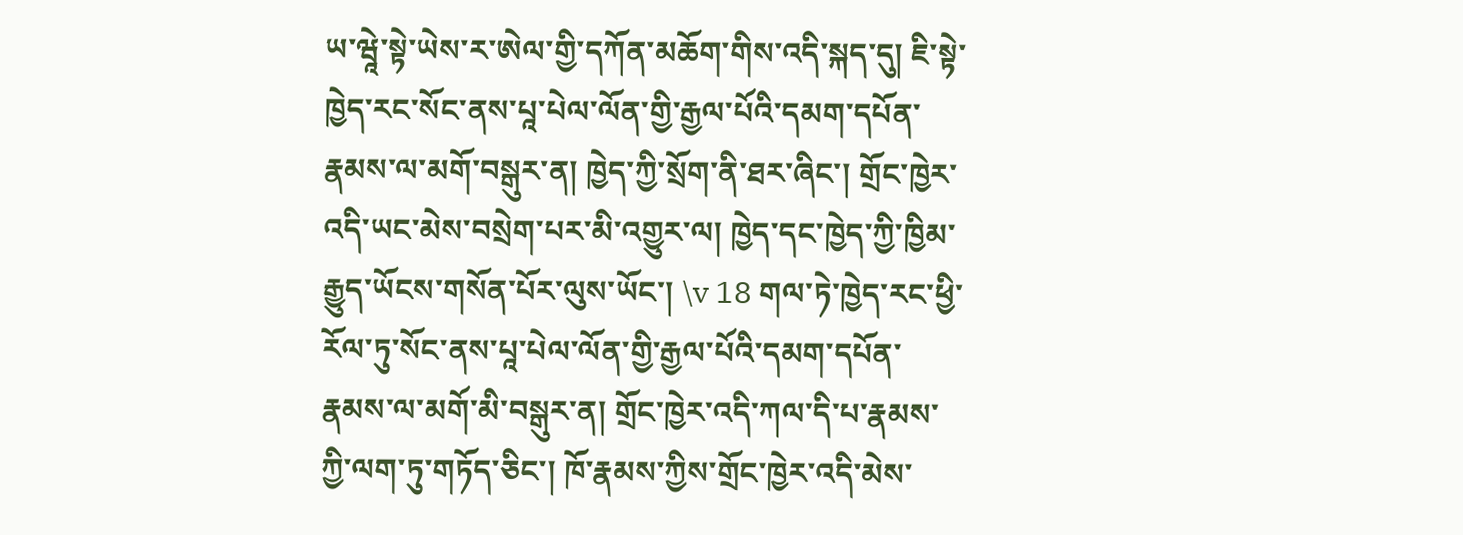ཡ་ཝཱེ་སྟེ་ཡེས་ར་ཨེལ་གྱི་དཀོན་མཆོག་གིས་འདི་སྐད་དུ། ཇི་སྟེ་ཁྱེད་རང་སོང་ནས་པཱ་པེལ་ལོན་གྱི་རྒྱལ་པོའི་དམག་དཔོན་རྣམས་ལ་མགོ་བསྒུར་ན། ཁྱེད་ཀྱི་སྲོག་ནི་ཐར་ཞིང་། གྲོང་ཁྱེར་འདི་ཡང་མེས་བསྲེག་པར་མི་འགྱུར་ལ། ཁྱེད་དང་ཁྱེད་ཀྱི་ཁྱིམ་རྒྱུད་ཡོངས་གསོན་པོར་ལུས་ཡོང་། \v 18 གལ་ཏེ་ཁྱེད་རང་ཕྱི་རོལ་ཏུ་སོང་ནས་པཱ་པེལ་ལོན་གྱི་རྒྱལ་པོའི་དམག་དཔོན་རྣམས་ལ་མགོ་མི་བསྒུར་ན། གྲོང་ཁྱེར་འདི་ཀལ་དི་པ་རྣམས་ཀྱི་ལག་ཏུ་གཏོད་ཅིང་། ཁོ་རྣམས་ཀྱིས་གྲོང་ཁྱེར་འདི་མེས་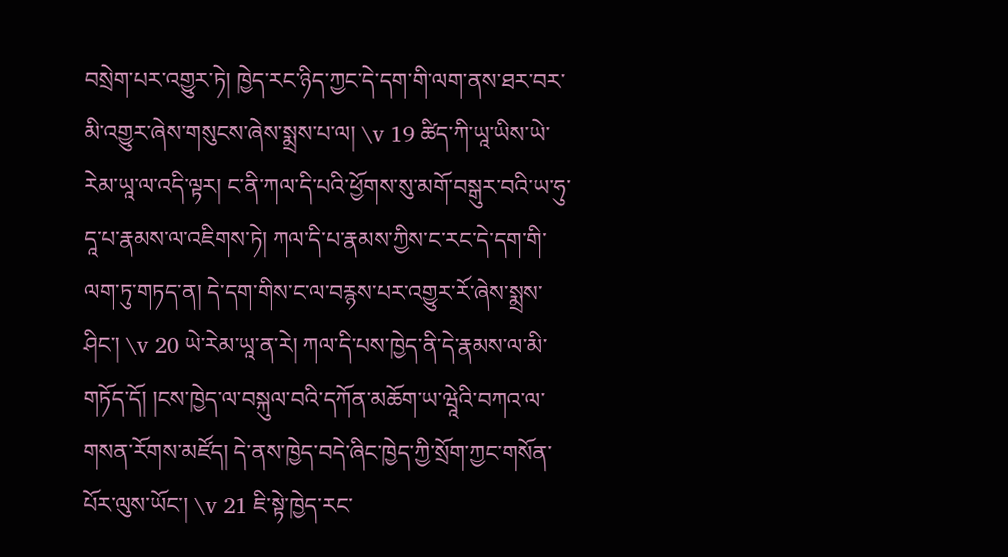བསྲེག་པར་འགྱུར་ཏེ། ཁྱེད་རང་ཉིད་ཀྱང་དེ་དག་གི་ལག་ནས་ཐར་བར་མི་འགྱུར་ཞེས་གསུངས་ཞེས་སྨྲས་པ་ལ། \v 19 ཚིད་ཀི་ཡཱ་ཡིས་ཡེ་རེམ་ཡཱ་ལ་འདི་ལྟར། ང་ནི་ཀལ་དི་པའི་ཕྱོགས་སུ་མགོ་བསྒུར་བའི་ཡ་ཧུ་དཱ་པ་རྣམས་ལ་འཇིགས་ཏེ། ཀལ་དི་པ་རྣམས་ཀྱིས་ང་རང་དེ་དག་གི་ལག་ཏུ་གཏད་ན། དེ་དག་གིས་ང་ལ་བརྙས་པར་འགྱུར་རོ་ཞེས་སྨྲས་ཤིང་། \v 20 ཡེ་རེམ་ཡཱ་ན་རེ། ཀལ་དི་པས་ཁྱེད་ནི་དེ་རྣམས་ལ་མི་གཏོད་དོ། །ངས་ཁྱེད་ལ་བསྐུལ་བའི་དཀོན་མཆོག་ཡ་ཝཱེའི་བཀའ་ལ་གསན་རོགས་མཛོད། དེ་ནས་ཁྱེད་བདེ་ཞིང་ཁྱེད་ཀྱི་སྲོག་ཀྱང་གསོན་པོར་ལུས་ཡོང་། \v 21 ཇི་སྟེ་ཁྱེད་རང་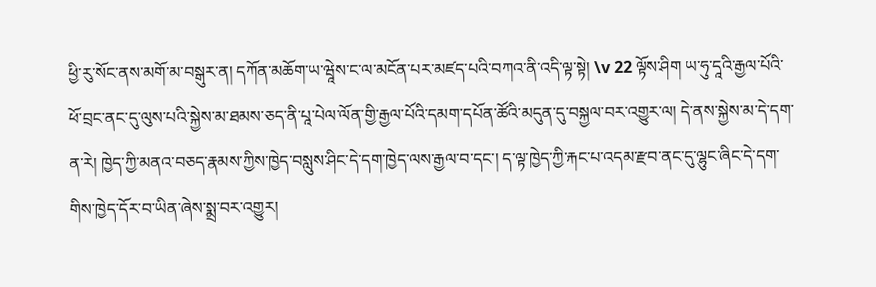ཕྱི་རུ་སོང་ནས་མགོ་མ་བསྒུར་ན། དཀོན་མཆོག་ཡ་ཝཱེས་ང་ལ་མངོན་པར་མཛད་པའི་བཀའ་ནི་འདི་ལྟ་སྟེ། \v 22 ལྟོས་ཤིག ཡ་ཧུ་དཱའི་རྒྱལ་པོའི་ཕོ་བྲང་ནང་དུ་ལུས་པའི་སྐྱེས་མ་ཐམས་ཅད་ནི་པཱ་པེལ་ལོན་གྱི་རྒྱལ་པོའི་དམག་དཔོན་ཚོའི་མདུན་དུ་བསྐྱལ་བར་འགྱུར་ལ། དེ་ནས་སྐྱེས་མ་དེ་དག་ན་རེ། ཁྱེད་ཀྱི་མནའ་བཅད་རྣམས་ཀྱིས་ཁྱེད་བསླུས་ཤིང་དེ་དག་ཁྱེད་ལས་རྒྱལ་བ་དང་། ད་ལྟ་ཁྱེད་ཀྱི་རྐང་པ་འདམ་རྫབ་ནང་དུ་ལྷུང་ཞིང་དེ་དག་གིས་ཁྱེད་དོར་བ་ཡིན་ཞེས་སྨྲ་བར་འགྱུར།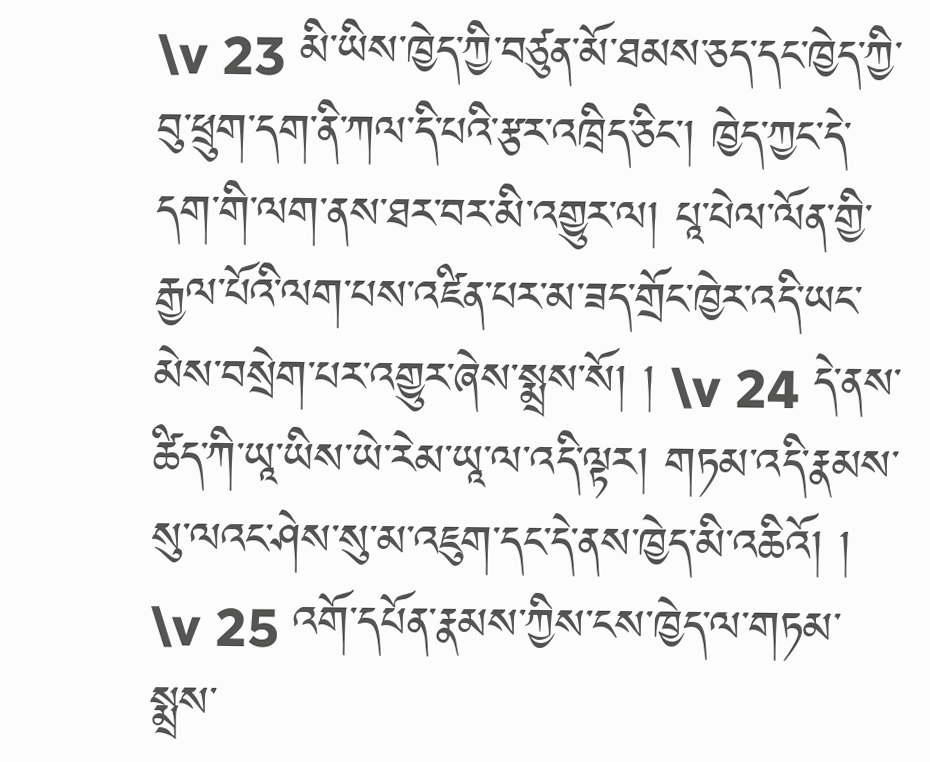\v 23 མི་ཡིས་ཁྱེད་ཀྱི་བཙུན་མོ་ཐམས་ཅད་དང་ཁྱེད་ཀྱི་བུ་ཕྲུག་དག་ནི་ཀལ་དི་པའི་རྩར་འཁྲིད་ཅིང་། ཁྱེད་ཀྱང་དེ་དག་གི་ལག་ནས་ཐར་བར་མི་འགྱུར་ལ། པཱ་པེལ་ལོན་གྱི་རྒྱལ་པོའི་ལག་པས་འཛིན་པར་མ་ཟད་གྲོང་ཁྱེར་འདི་ཡང་མེས་བསྲེག་པར་འགྱུར་ཞེས་སྨྲས་སོ། ། \v 24 དེ་ནས་ཚིད་ཀི་ཡཱ་ཡིས་ཡེ་རེམ་ཡཱ་ལ་འདི་ལྟར། གཏམ་འདི་རྣམས་སུ་ལའང་ཤེས་སུ་མ་འཇུག་དང་དེ་ནས་ཁྱེད་མི་འཆིའོ། ། \v 25 འགོ་དཔོན་རྣམས་ཀྱིས་ངས་ཁྱེད་ལ་གཏམ་སྨྲས་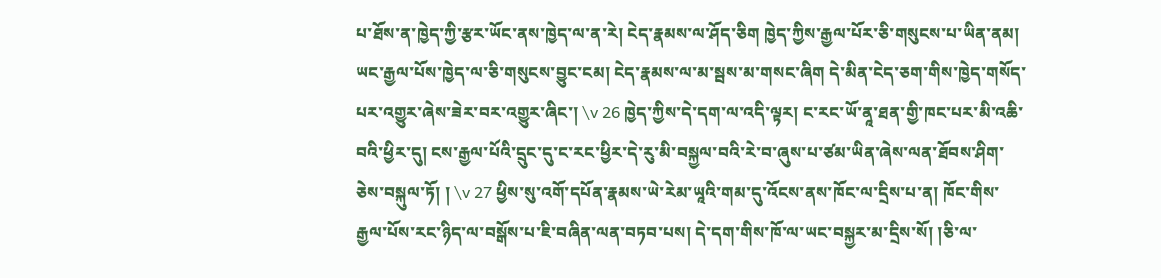པ་ཐོས་ན་ཁྱེད་ཀྱི་རྩར་ཡོང་ནས་ཁྱེད་ལ་ན་རེ། ངེད་རྣམས་ལ་ཤོད་ཅིག ཁྱེད་ཀྱིས་རྒྱལ་པོར་ཅི་གསུངས་པ་ཡིན་ནམ། ཡང་རྒྱལ་པོས་ཁྱེད་ལ་ཅི་གསུངས་བྱུང་ངམ། ངེད་རྣམས་ལ་མ་སྦས་མ་གསང་ཞིག དེ་མིན་ངེད་ཅག་གིས་ཁྱེད་གསོད་པར་འགྱུར་ཞེས་ཟེར་བར་འགྱུར་ཞིང་། \v 26 ཁྱེད་ཀྱིས་དེ་དག་ལ་འདི་ལྟར། ང་རང་ཡོ་ནཱ་ཐན་གྱི་ཁང་པར་མི་འཆི་བའི་ཕྱིར་དུ། ངས་རྒྱལ་པོའི་དྲུང་དུ་ང་རང་ཕྱིར་དེ་རུ་མི་བསྐྱལ་བའི་རེ་བ་ཞུས་པ་ཙམ་ཡིན་ཞེས་ལན་ཐོབས་ཤིག་ཅེས་བསྐུལ་ཏོ། ། \v 27 ཕྱིས་སུ་འགོ་དཔོན་རྣམས་ཡེ་རེམ་ཡཱའི་གམ་དུ་འོངས་ནས་ཁོང་ལ་དྲིས་པ་ན། ཁོང་གིས་རྒྱལ་པོས་རང་ཉིད་ལ་བསྒོས་པ་ཇི་བཞིན་ལན་བཏབ་པས། དེ་དག་གིས་ཁོ་ལ་ཡང་བསྐྱར་མ་དྲིས་སོ། །ཅི་ལ་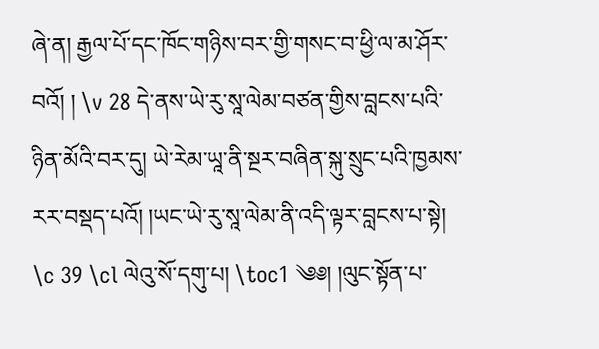ཞེ་ན། རྒྱལ་པོ་དང་ཁོང་གཉིས་བར་གྱི་གསང་བ་ཕྱི་ལ་མ་ཤོར་བའོ། ། \v 28 དེ་ནས་ཡེ་རུ་སཱ་ལེམ་བཙན་གྱིས་བླངས་པའི་ཉིན་མོའི་བར་དུ། ཡེ་རེམ་ཡཱ་ནི་སྔར་བཞིན་སྐུ་སྲུང་པའི་ཁྱམས་རར་བསྡད་པའོ། །ཡང་ཡེ་རུ་སཱ་ལེམ་ནི་འདི་ལྟར་བླངས་པ་སྟེ། \c 39 \cl ལེའུ་སོ་དགུ་པ། \toc1 ༄༅། །ལུང་སྟོན་པ་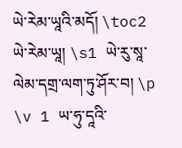ཡེ་རེམ་ཡཱའི་མདོ། \toc2 ཡེ་རེམ་ཡཱ། \s1 ཡེ་རུ་སཱ་ལེམ་དགྲ་ལག་ཏུ་ཤོར་བ། \p \v 1 ཡ་ཧུ་དཱའི་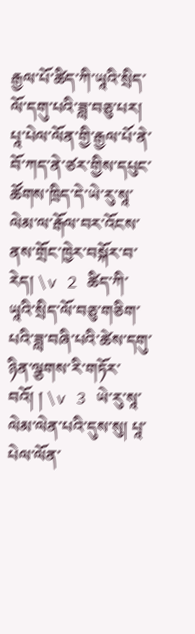རྒྱལ་པོ་ཚིད་ཀི་ཡཱའི་སྲིད་ལོ་དགུ་པའི་ཟླ་བཅུ་པར། པཱ་པེལ་ལོན་གྱི་རྒྱལ་པོ་ནེ་བོ་ཀད་ནེ་ཙར་གྱིས་དཔུང་ཚོགས་ཁྲིད་དེ་ཡེ་རུ་སཱ་ལེམ་ལ་རྒོལ་བར་འོངས་ནས་གྲོང་ཁྱེར་བསྐོར་བ་རེད། \v 2 ཚིད་ཀི་ཡཱའི་སྲིད་ལོ་བཅུ་གཅིག་པའི་ཟླ་བཞི་པའི་ཚེས་དགུ་ཉིན་ལྕགས་རི་གཏོར་བའོ། ། \v 3 ཡེ་རུ་སཱ་ལེམ་ལེན་པའི་དུས་སུ། པཱ་པེལ་ལོན་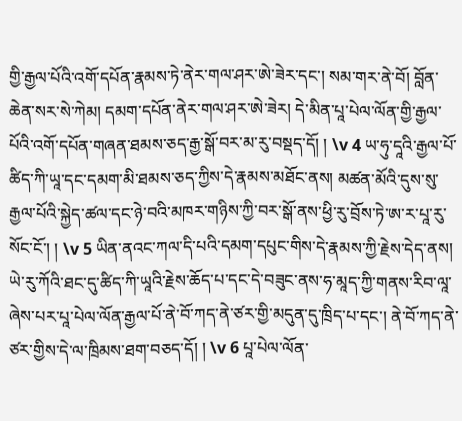གྱི་རྒྱལ་པོའི་འགོ་དཔོན་རྣམས་ཏེ་ནེར་གལ་ཤར་ཨེ་ཟེར་དང་། སམ་གར་ནེ་བོ། བློན་ཆེན་སར་སེ་ཀེམ། དམག་དཔོན་ནེར་གལ་ཤར་ཨེ་ཟེར། དེ་མིན་པཱ་པེལ་ལོན་གྱི་རྒྱལ་པོའི་འགོ་དཔོན་གཞན་ཐམས་ཅད་རྒྱ་སྒོ་བར་མ་རུ་བསྡད་དོ། ། \v 4 ཡ་ཧུ་དཱའི་རྒྱལ་པོ་ཚིད་ཀི་ཡཱ་དང་དམག་མི་ཐམས་ཅད་ཀྱིས་དེ་རྣམས་མཐོང་ནས། མཚན་མོའི་དུས་སུ་རྒྱལ་པོའི་སྐྱེད་ཚལ་དང་ཉེ་བའི་མཁར་གཉིས་ཀྱི་བར་སྒོ་ནས་ཕྱི་རུ་བྲོས་ཏེ་ཨ་ར་པཱ་རུ་སོང་ངོ་། ། \v 5 ཡིན་ནའང་ཀལ་དི་པའི་དམག་དཔུང་གིས་དེ་རྣམས་ཀྱི་རྗེས་དེད་ནས། ཡེ་རུ་ཀོའི་ཐང་དུ་ཚིད་ཀི་ཡཱའི་རྗེས་ཆོད་པ་དང་དེ་བཟུང་ནས་ཧ་མཱད་ཀྱི་གནས་རིབ་ལཱ་ཞེས་པར་པཱ་པེལ་ལོན་རྒྱལ་པོ་ནེ་བོ་ཀད་ནེ་ཙར་གྱི་མདུན་དུ་ཁྲིད་པ་དང་། ནེ་བོ་ཀད་ནེ་ཙར་གྱིས་དེ་ལ་ཁྲིམས་ཐག་བཅད་དོ། ། \v 6 པཱ་པེལ་ལོན་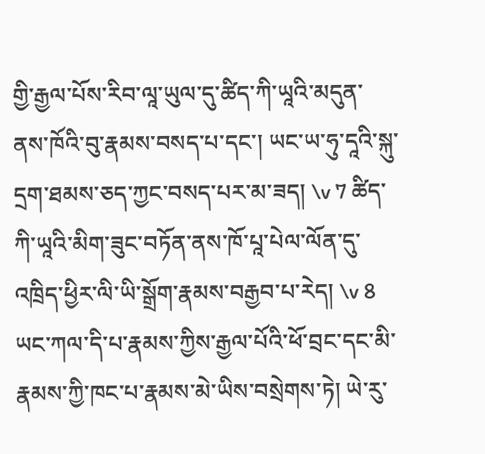གྱི་རྒྱལ་པོས་རིབ་ལཱ་ཡུལ་དུ་ཚིད་ཀི་ཡཱའི་མདུན་ནས་ཁོའི་བུ་རྣམས་བསད་པ་དང་། ཡང་ཡ་ཧུ་དཱའི་སྐུ་དྲག་ཐམས་ཅད་ཀྱང་བསད་པར་མ་ཟད། \v 7 ཚིད་ཀི་ཡཱའི་མིག་ཟུང་བཏོན་ནས་ཁོ་པཱ་པེལ་ལོན་དུ་འཁྲིད་ཕྱིར་ལི་ཡི་སྒྲོག་རྣམས་བརྒྱབ་པ་རེད། \v 8 ཡང་ཀལ་དི་པ་རྣམས་ཀྱིས་རྒྱལ་པོའི་ཕོ་བྲང་དང་མི་རྣམས་ཀྱི་ཁང་པ་རྣམས་མེ་ཡིས་བསྲེགས་ཏེ། ཡེ་རུ་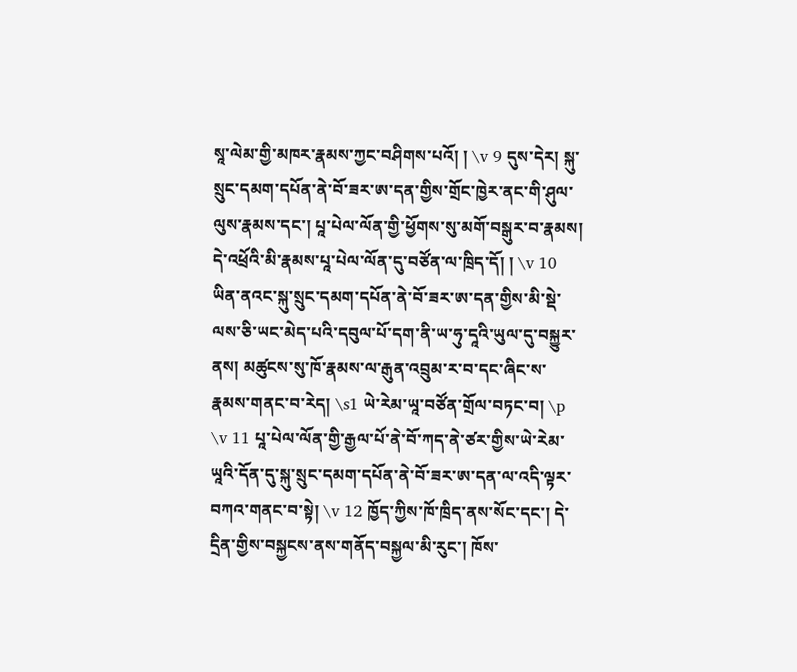སཱ་ལེམ་གྱི་མཁར་རྣམས་ཀྱང་བཤིགས་པའོ། ། \v 9 དུས་དེར། སྐུ་སྲུང་དམག་དཔོན་ནེ་བོ་ཟར་ཨ་དན་གྱིས་གྲོང་ཁྱེར་ནང་གི་ཤུལ་ལུས་རྣམས་དང་། པཱ་པེལ་ལོན་གྱི་ཕྱོགས་སུ་མགོ་བསྒུར་བ་རྣམས། དེ་འཕྲོའི་མི་རྣམས་པཱ་པེལ་ལོན་དུ་བཙོན་ལ་ཁྲིད་དོ། ། \v 10 ཡིན་ནའང་སྐུ་སྲུང་དམག་དཔོན་ནེ་བོ་ཟར་ཨ་དན་གྱིས་མི་སྡེ་ལས་ཅི་ཡང་མེད་པའི་དབུལ་པོ་དག་ནི་ཡ་ཧུ་དཱའི་ཡུལ་དུ་བསྐྱུར་ནས། མཚུངས་སུ་ཁོ་རྣམས་ལ་རྒུན་འབྲུམ་ར་བ་དང་ཞིང་ས་རྣམས་གནང་བ་རེད། \s1 ཡེ་རེམ་ཡཱ་བཙོན་གྲོལ་བཏང་བ། \p \v 11 པཱ་པེལ་ལོན་གྱི་རྒྱལ་པོ་ནེ་བོ་ཀད་ནེ་ཙར་གྱིས་ཡེ་རེམ་ཡཱའི་དོན་དུ་སྐུ་སྲུང་དམག་དཔོན་ནེ་བོ་ཟར་ཨ་དན་ལ་འདི་ལྟར་བཀའ་གནང་བ་སྟེ། \v 12 ཁྱོད་ཀྱིས་ཁོ་ཁྲིད་ནས་སོང་དང་། དེ་དྲིན་གྱིས་བསྐྱངས་ནས་གནོད་བསྐྱལ་མི་རུང་། ཁོས་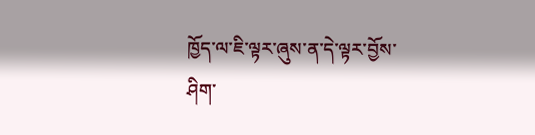ཁྱོད་ལ་ཇི་ལྟར་ཞུས་ན་དེ་ལྟར་བྱོས་ཤིག་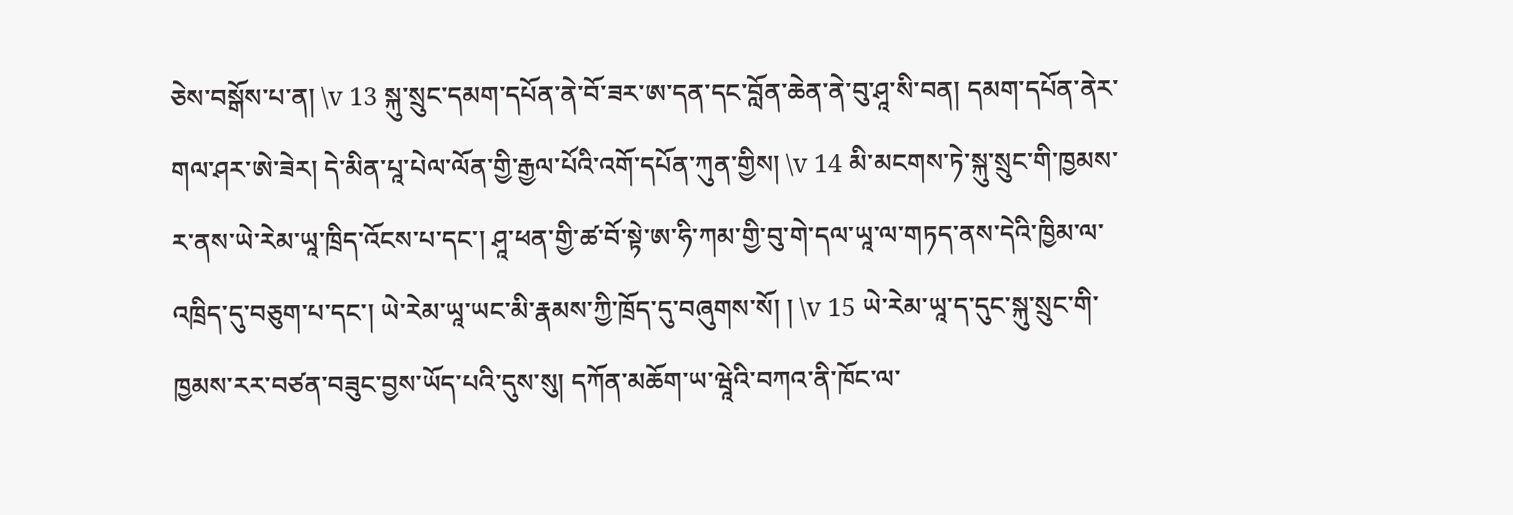ཅེས་བསྒོས་པ་ན། \v 13 སྐུ་སྲུང་དམག་དཔོན་ནེ་བོ་ཟར་ཨ་དན་དང་བློན་ཆེན་ནེ་བུ་ཤཱ་སི་བན། དམག་དཔོན་ནེར་གལ་ཤར་ཨེ་ཟེར། དེ་མིན་པཱ་པེལ་ལོན་གྱི་རྒྱལ་པོའི་འགོ་དཔོན་ཀུན་གྱིས། \v 14 མི་མངགས་ཏེ་སྐུ་སྲུང་གི་ཁྱམས་ར་ནས་ཡེ་རེམ་ཡཱ་ཁྲིད་འོངས་པ་དང་། ཤཱ་ཕན་གྱི་ཚ་བོ་སྟེ་ཨ་ཧི་ཀམ་གྱི་བུ་གེ་དལ་ཡཱ་ལ་གཏད་ནས་དེའི་ཁྱིམ་ལ་འཁྲིད་དུ་བཅུག་པ་དང་། ཡེ་རེམ་ཡཱ་ཡང་མི་རྣམས་ཀྱི་ཁྲོད་དུ་བཞུགས་སོ། ། \v 15 ཡེ་རེམ་ཡཱ་ད་དུང་སྐུ་སྲུང་གི་ཁྱམས་རར་བཙན་བཟུང་བྱས་ཡོད་པའི་དུས་སུ། དཀོན་མཆོག་ཡ་ཝཱེའི་བཀའ་ནི་ཁོང་ལ་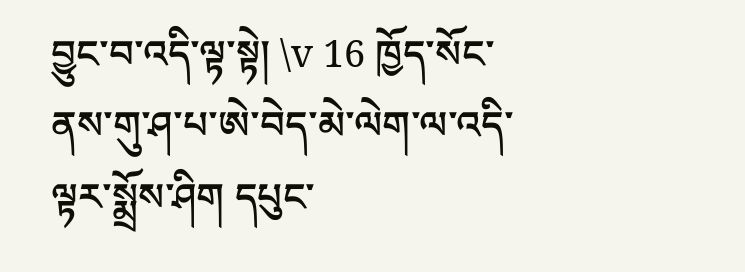བྱུང་བ་འདི་ལྟ་སྟེ། \v 16 ཁྱོད་སོང་ནས་གུ་ཤ་པ་ཨེ་བེད་མེ་ལེག་ལ་འདི་ལྟར་སྨྲོས་ཤིག དཔུང་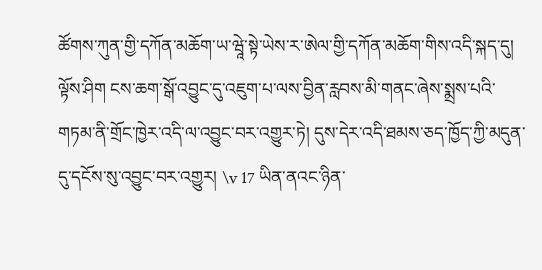ཚོགས་ཀུན་གྱི་དཀོན་མཆོག་ཡ་ཝཱེ་སྟེ་ཡེས་ར་ཨེལ་གྱི་དཀོན་མཆོག་གིས་འདི་སྐད་དུ། ལྟོས་ཤིག ངས་ཆག་སྒོ་འབྱུང་དུ་འཇུག་པ་ལས་བྱིན་རླབས་མི་གནང་ཞེས་སྨྲས་པའི་གཏམ་ནི་གྲོང་ཁྱེར་འདི་ལ་འབྱུང་བར་འགྱུར་ཏེ། དུས་དེར་འདི་ཐམས་ཅད་ཁྱོད་ཀྱི་མདུན་དུ་དངོས་སུ་འབྱུང་བར་འགྱུར། \v 17 ཡིན་ནའང་ཉིན་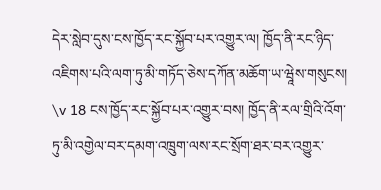དེར་སླེབ་དུས་ངས་ཁྱོད་རང་སྐྱོབ་པར་འགྱུར་ལ། ཁྱོད་ནི་རང་ཉིད་འཇིགས་པའི་ལག་ཏུ་མི་གཏོད་ཅེས་དཀོན་མཆོག་ཡ་ཝཱེས་གསུངས། \v 18 ངས་ཁྱོད་རང་སྐྱོབ་པར་འགྱུར་བས། ཁྱོད་ནི་རལ་གྲིའི་འོག་ཏུ་མི་འགྱེལ་བར་དམག་འཁྲུག་ལས་རང་སྲོག་ཐར་བར་འགྱུར་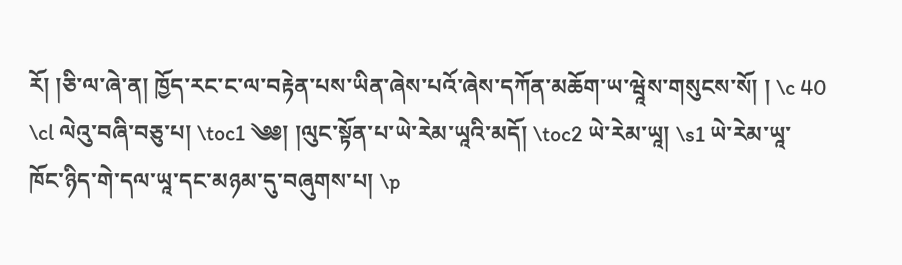རོ། །ཅི་ལ་ཞེ་ན། ཁྱོད་རང་ང་ལ་བརྟེན་པས་ཡིན་ཞེས་པའོ་ཞེས་དཀོན་མཆོག་ཡ་ཝཱེས་གསུངས་སོ། ། \c 40 \cl ལེའུ་བཞི་བཅུ་པ། \toc1 ༄༅། །ལུང་སྟོན་པ་ཡེ་རེམ་ཡཱའི་མདོ། \toc2 ཡེ་རེམ་ཡཱ། \s1 ཡེ་རེམ་ཡཱ་ཁོང་ཉིད་གེ་དལ་ཡཱ་དང་མཉམ་དུ་བཞུགས་པ། \p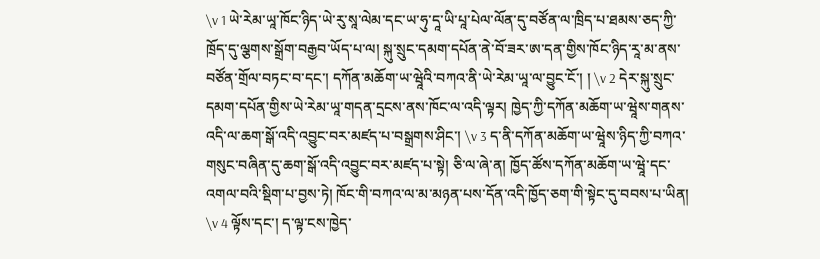\v 1 ཡེ་རེམ་ཡཱ་ཁོང་ཉིད་ཡེ་རུ་སཱ་ལེམ་དང་ཡ་ཧུ་དཱ་ཡི་པཱ་པེལ་ལོན་དུ་བཙོན་ལ་ཁྲིད་པ་ཐམས་ཅད་ཀྱི་ཁྲོད་དུ་ལྕགས་སྒྲོག་བརྒྱབ་ཡོད་པ་ལ། སྐུ་སྲུང་དམག་དཔོན་ནེ་བོ་ཟར་ཨ་དན་གྱིས་ཁོང་ཉིད་རཱ་མ་ནས་བཙོན་གྲོལ་བཏང་བ་དང་། དཀོན་མཆོག་ཡ་ཝཱེའི་བཀའ་ནི་ཡེ་རེམ་ཡཱ་ལ་བྱུང་ངོ་། ། \v 2 དེར་སྐུ་སྲུང་དམག་དཔོན་གྱིས་ཡེ་རེམ་ཡཱ་གདན་དྲངས་ནས་ཁོང་ལ་འདི་ལྟར། ཁྱེད་ཀྱི་དཀོན་མཆོག་ཡ་ཝཱེས་གནས་འདི་ལ་ཆག་སྒོ་འདི་འབྱུང་བར་མཛད་པ་བསྒྲགས་ཤིང་། \v 3 ད་ནི་དཀོན་མཆོག་ཡ་ཝཱེས་ཉིད་ཀྱི་བཀའ་གསུང་བཞིན་དུ་ཆག་སྒོ་འདི་འབྱུང་བར་མཛད་པ་སྟེ། ཅི་ལ་ཞེ་ན། ཁྱོད་ཚོས་དཀོན་མཆོག་ཡ་ཝཱེ་དང་འགལ་བའི་སྡིག་པ་བྱས་ཏེ། ཁོང་གི་བཀའ་ལ་མ་མཉན་པས་དོན་འདི་ཁྱོད་ཅག་གི་སྟེང་དུ་བབས་པ་ཡིན། \v 4 ལྟོས་དང་། ད་ལྟ་ངས་ཁྱེད་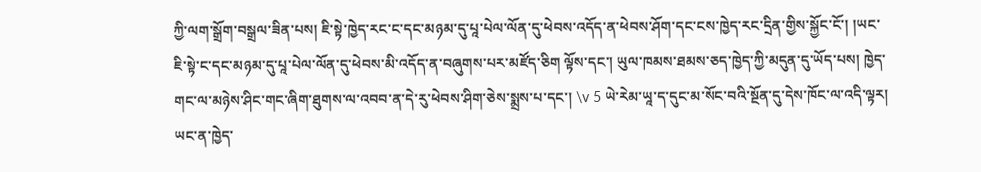ཀྱི་ལག་སྒྲོག་བསྒྲལ་ཟིན་པས། ཇི་སྟེ་ཁྱེད་རང་ང་དང་མཉམ་དུ་པཱ་པེལ་ལོན་དུ་ཕེབས་འདོད་ན་ཕེབས་ཤོག་དང་ངས་ཁྱེད་རང་དྲིན་གྱིས་སྐྱོང་ངོ་། །ཡང་ཇི་སྟེ་ང་དང་མཉམ་དུ་པཱ་པེལ་ལོན་དུ་ཕེབས་མི་འདོད་ན་བཞུགས་པར་མཛོད་ཅིག ལྟོས་དང་། ཡུལ་ཁམས་ཐམས་ཅད་ཁྱེད་ཀྱི་མདུན་དུ་ཡོད་པས། ཁྱེད་གང་ལ་མཉེས་ཤིང་གང་ཞིག་ཐུགས་ལ་འབབ་ན་དེ་རུ་ཕེབས་ཤིག་ཅེས་སྨྲས་པ་དང་། \v 5 ཡེ་རེམ་ཡཱ་ད་དུང་མ་སོང་བའི་སྔོན་དུ་དེས་ཁོང་ལ་འདི་ལྟར། ཡང་ན་ཁྱེད་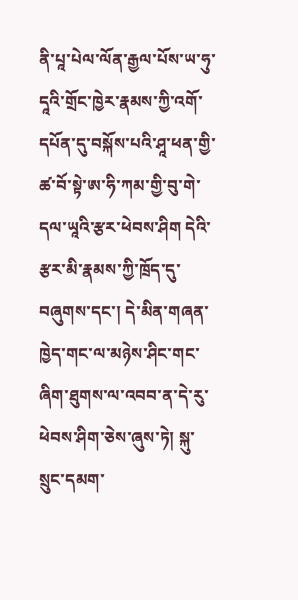ནི་པཱ་པེལ་ལོན་རྒྱལ་པོས་ཡ་ཧུ་དཱའི་གྲོང་ཁྱེར་རྣམས་ཀྱི་འགོ་དཔོན་དུ་བསྐོས་པའི་ཤཱ་ཕན་གྱི་ཚ་བོ་སྟེ་ཨ་ཧི་ཀམ་གྱི་བུ་གེ་དལ་ཡཱའི་རྩར་ཕེབས་ཤིག དེའི་རྩར་མི་རྣམས་ཀྱི་ཁྲོད་དུ་བཞུགས་དང་། དེ་མིན་གཞན་ཁྱེད་གང་ལ་མཉེས་ཤིང་གང་ཞིག་ཐུགས་ལ་འབབ་ན་དེ་རུ་ཕེབས་ཤིག་ཅེས་ཞུས་ཏེ། སྐུ་སྲུང་དམག་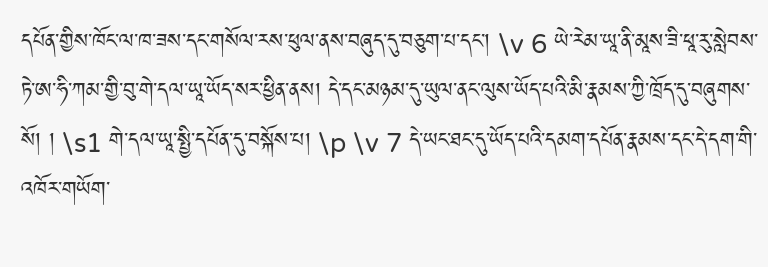དཔོན་གྱིས་ཁོང་ལ་ཁ་ཟས་དང་གསོལ་རས་ཕུལ་ནས་བཞུད་དུ་བཅུག་པ་དང་། \v 6 ཡེ་རེམ་ཡཱ་ནི་མཱས་ཟི་ཕཱ་རུ་སླེབས་ཏེ་ཨ་ཧི་ཀམ་གྱི་བུ་གེ་དལ་ཡཱ་ཡོད་སར་ཕྱིན་ནས། དེ་དང་མཉམ་དུ་ཡུལ་ནང་ལུས་ཡོད་པའི་མི་རྣམས་ཀྱི་ཁྲོད་དུ་བཞུགས་སོ། ། \s1 གེ་དལ་ཡཱ་སྤྱི་དཔོན་དུ་བསྐོས་པ། \p \v 7 དེ་ཡང་ཐང་དུ་ཡོད་པའི་དམག་དཔོན་རྣམས་དང་དེ་དག་གི་འཁོར་གཡོག་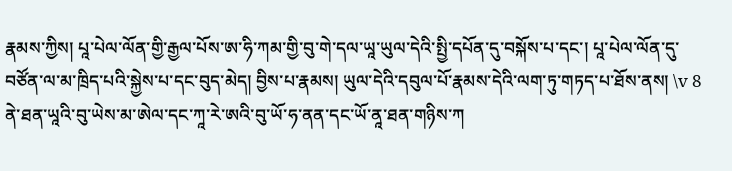རྣམས་ཀྱིས། པཱ་པེལ་ལོན་གྱི་རྒྱལ་པོས་ཨ་ཧི་ཀམ་གྱི་བུ་གེ་དལ་ཡཱ་ཡུལ་དེའི་སྤྱི་དཔོན་དུ་བསྐོས་པ་དང་། པཱ་པེལ་ལོན་དུ་བཙོན་ལ་མ་ཁྲིད་པའི་སྐྱེས་པ་དང་བུད་མེད། བྱིས་པ་རྣམས། ཡུལ་དེའི་དབུལ་པོ་རྣམས་དེའི་ལག་ཏུ་གཏད་པ་ཐོས་ནས། \v 8 ནེ་ཐན་ཡཱའི་བུ་ཡེས་མ་ཨེལ་དང་ཀཱ་རེ་ཨའི་བུ་ཡོ་ཧ་ནན་དང་ཡོ་ནཱ་ཐན་གཉིས་ཀ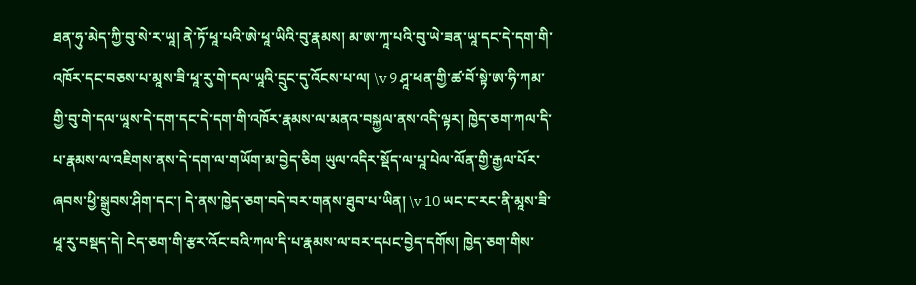ཐན་ཧུ་མེད་ཀྱི་བུ་སེ་ར་ཡཱ། ནེ་ཏོ་ཕཱ་པའི་ཨེ་ཕཱ་ཡིའི་བུ་རྣམས། མ་ཨ་ཀཱ་པའི་བུ་ཡེ་ཟན་ཡཱ་དང་དེ་དག་གི་འཁོར་དང་བཅས་པ་མཱས་ཟི་ཕཱ་རུ་གེ་དལ་ཡཱའི་དྲུང་དུ་འོངས་པ་ལ། \v 9 ཤཱ་ཕན་གྱི་ཚ་བོ་སྟེ་ཨ་ཧི་ཀམ་གྱི་བུ་གེ་དལ་ཡཱས་དེ་དག་དང་དེ་དག་གི་འཁོར་རྣམས་ལ་མནའ་བསྐྱལ་ནས་འདི་ལྟར། ཁྱེད་ཅག་ཀལ་དི་པ་རྣམས་ལ་འཇིགས་ནས་དེ་དག་ལ་གཡོག་མ་བྱེད་ཅིག ཡུལ་འདིར་སྡོད་ལ་པཱ་པེལ་ལོན་གྱི་རྒྱལ་པོར་ཞབས་ཕྱི་སྒྲུབས་ཤིག་དང་། དེ་ནས་ཁྱེད་ཅག་བདེ་བར་གནས་ཐུབ་པ་ཡིན། \v 10 ཡང་ང་རང་ནི་མཱས་ཟི་ཕཱ་རུ་བསྡད་དེ། ངེད་ཅག་གི་རྩར་འོང་བའི་ཀལ་དི་པ་རྣམས་ལ་བར་དཔང་བྱེད་དགོས། ཁྱེད་ཅག་གིས་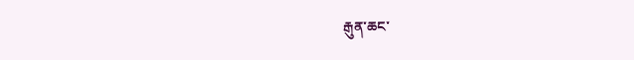རྒུན་ཆང་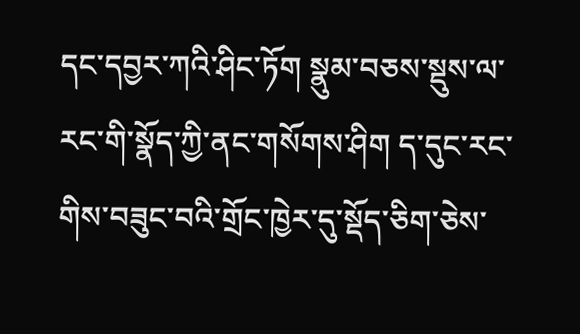དང་དབྱར་ཀའི་ཤིང་ཏོག སྣུམ་བཅས་སྡུས་ལ་རང་གི་སྣོད་ཀྱི་ནང་གསོགས་ཤིག ད་དུང་རང་གིས་བཟུང་བའི་གྲོང་ཁྱེར་དུ་སྡོད་ཅིག་ཅེས་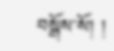བསྒོས་སོ། །